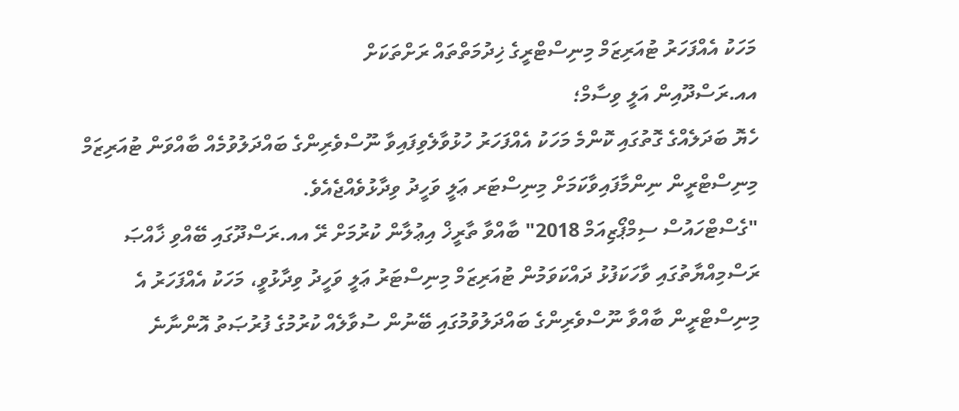މަހަކު އެއްފަހަރު ޓުއަރިޒަމް މިނިސްޓްރީގެ ޚިދުމަތްތައް ރަށްތަކަށް
އއ.ރަސްދޫއިން އަލީ ވިސާމް؛
ހެޔޮ ބަދަލެއްގެ ގޮތުގައި ކޮންމެ މަހަކު އެއްފަހަރު ހުޅުވާލެވިފައިވާ ނޫސްވެރިންގެ ބައްދަލުވުމެއް ބާއްވަން ޓުއަރިޒަމް މިނިސްޓްރީން ނިންމާފައިވާކަމަށް މިނިސްޓަރ ޢަލީ ވަހީދު ވިދާޅުވެއްޖެއެވެ.
"ގެސްޓްހައުސް ސިމްޕޯޒިއަމް 2018" ބާއްވާ ތާރީޚް އިޢުލާން ކުރުމަށް ރޭ އއ.ރަސްދޫގައި ބޭއްވި ޚާއްޞަ ރަސްމިއްޔާތުގައި ވާހަކަފުޅު ދައްކަވަމުން ޓުއަރިޒަމް މިނިސްޓަރު ޢަލީ ވަހީދު ވިދާޅުވީ، މަހަކު އެއްފަހަރު އެ މިނިސްޓްރީން ބާއްވާ ނޫސްވެރިންގެ ބައްދަލުވުމުގައި ބޭނުން ސުވާލެއް ކުރުމުގެ ފުރުޞަތު އޮންނާނެ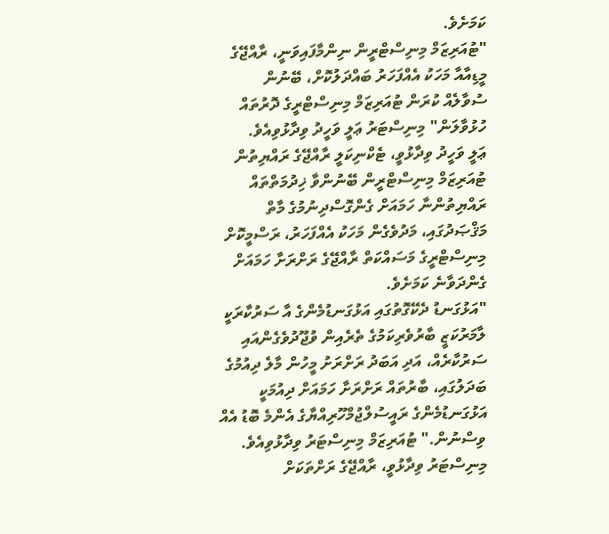ކަމަށެވެ.
"ޓުއަރިޒަމް މިނިސްޓްރީން ނިންމާފައިވަނީ، ރާއްޖޭގެ މީޑިއާއާ މަހަކު އެއްފަހަރު ބައްދަލުކޮށް، ބޭނުން ސުވާލެއް ކުރަން ޓުއަރިޒަމް މިނިސްޓްރީގެ ދޮރުތައް ހުޅުވާލަން" މިނިސްޓަރު ޢަލީ ވަހީދު ވިދާޅުވިއެވެ.
ޢަލީ ވަހީދު ވިދާޅުވީ، ޓެކްނިކަލީ ރާއްޖޭގެ ރައްޔިތުން ޓުއަރިޒަމް މިނިސްޓްރީން ބޭނުންވާ ޚިދުމަތްތައް ރައްޔިތުންނާ ހަމައަށް ގެންގޮސްދިނުމުގެ މާތް މަޤްޞަދުގައި، މަދުވެގެން މަހަކު އެއްފަހަރު، ރަސްމީކޮށް މިނިސްޓްރީގެ މަސައްކަތް ރާއްޖޭގެ ރަށްރަށާ ހަމައަށް ގެންދަވާނެ ކަމަށެވެ.
"އަޅުގަނޑު ދެކޭގޮތުގައި އަޅުގަނޑުމެންގެ އާ ސަރުކާރަކީ ލާމަރުކަޒީ ބާރުވެރިކަމުގެ ތެރެއިން ވުޖޫދުވެގެންއައި ސަރުކާރެއް، އަދި އަބަދު ރަށްރަށު މީހުން މާލެ ދިއުމުގެ ބަދަލުގައި، ބާރުތައް ރަށްރަށާ ހަމައަށް ދިއުމަކީ އަޅުގަނޑުމެންގެ ރައީސުލްޖުމްހޫރިއްޔާގެ އެންމެ ބޮޑު އެއް ވިސްނުން." ޓުއަރިޒަމް މިނިސްޓަރު ވިދާޅުވިއެވެ.
މިނިސްޓަރު ވިދާޅުވީ، ރާއްޖޭގެ ރަށްތަކަށް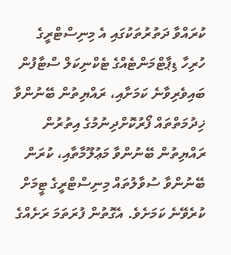ކުރައްވާ ދަތުރުތަކުގައި އެ މިނިސްޓްރީގެ ހުރިހާ ޑިޕާޓްމަންޓެއްގެ ޓެކްނިކަލް ސްޓާފުން ބައިވެރިވާނެ ކަމަށާއި، ރައްޔިތުން ބޭނުންވާ ޚިދުމަތްތައް ފޯރުކޮށްދިނުމުގެ އިތުރުން ރައްޔިތުން ބޭނުންވާ މަޢުލޫމާތާއި، ކުރަން ބޭނުންވާ ސުވާލުތައް މިނިސްޓްރީގެ ޓީމަށް ކުރެވޭނެ ކަމަށެވެ. އެގޮތުން ފުރަތަމަ ރަށެއްގެ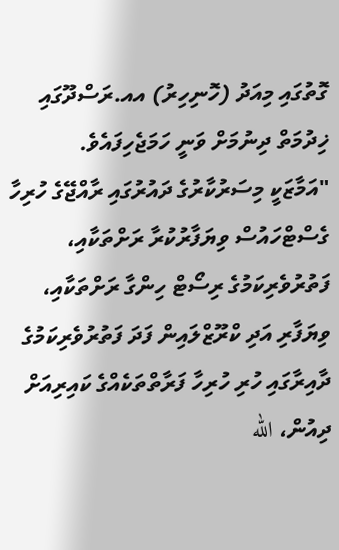ގޮތުގައި މިއަދު (ހޮނިހިރު) އއ.ރަސްދޫގައި ޚިދުމަތް ދިނުމަށް ވަނީ ހަމަޖެހިފައެވެ.
"އަމާޒަކީ މިސަރުކާރުގެ ދައުރުގައި ރާއްޖޭގެ ހުރިހާ ގެސްޓްހައުސް ވިޔަފާރުކުރާ ރަށްތަކާއި، ފަތުރުވެރިކަމުގެ ރިސޯޓް ހިންގާ ރަށްތަކާއި، ވިޔަފާރި އަދި ކްރޫޒްލައިން ފަދަ ފަތުރުވެރިކަމުގެ ދާއިރާގައި ހުރި ހުރިހާ ފަރާތްތަކެއްގެ ކައިރިއަށް ދިއުން، الله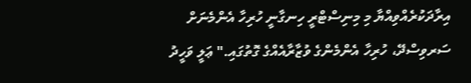އިރާދަކުރެއްވިއްޔާ މި މިނިސްޓްރީ ހިނގާނީ ހުރިހާ އެންމެނަށް ސަރވިސްދޭ، ހުރިހާ އެންމެންގެ ވުޒާރާއެއްގެ ގޮތުގައި." ޢަލީ ވަހީދު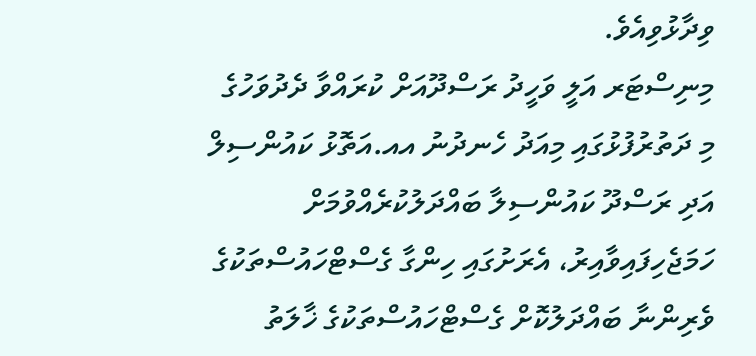ވިދާޅުވިއެވެ.
މިނިސްޓަރ އަލީ ވަހީދު ރަސްދޫއަށް ކުރައްވާ ދެދުވަހުގެ މި ދަތުރުފުޅުގައި މިއަދު ހެނދުނު އއ.އަތޮޅު ކައުންސިލް އަދި ރަސްދޫ ކައުންސިލާ ބައްދަލުކުރެއްވުމަށް ހަމަޖެހިފައިވާއިރު، އެރަށުގައި ހިންގާ ގެސްޓްހައުސްތަކުގެ ވެރިންނާ ބައްދަލުކޮށް ގެސްޓްހައުސްތަކުގެ ޚާލަތު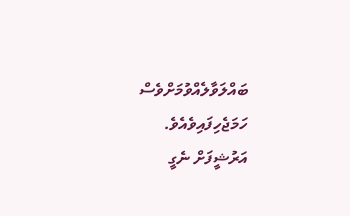ބައްލަވާލެއްވުމަށްވެސް ހަމަޖެހިފައިވެއެވެ.
އަރުޝީފަށް ނެގީ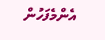އެންމެފަހުން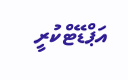އަޕްޑޭޓްކުރީ